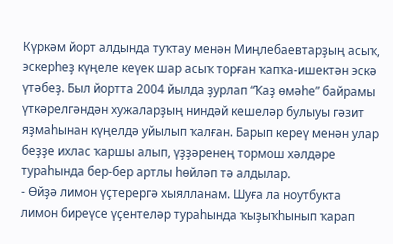Күркәм йорт алдында туҡтау менән Миңлебаевтарҙың асыҡ, эскерһеҙ күңеле кеүек шар асыҡ торған ҡапҡа-ишектән эскә үтәбеҙ. Был йортта 2004 йылда ҙурлап “Ҡаҙ өмәһе” байрамы үткәрелгәндән хужаларҙың ниндәй кешеләр булыуы гәзит яҙмаһынан күңелдә уйылып ҡалған. Барып кереү менән улар беҙҙе ихлас ҡаршы алып, үҙҙәренең тормош хәлдәре тураһында бер-бер артлы һөйләп тә алдылар.
- Өйҙә лимон үҫтерергә хыялланам. Шуға ла ноутбукта лимон биреүсе үҫентеләр тураһында ҡыҙыҡһынып ҡарап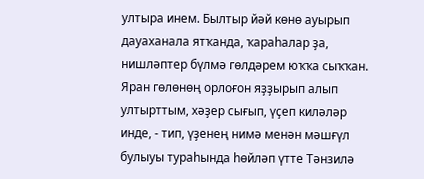ултыра инем. Былтыр йәй көнө ауырып дауаханала ятҡанда, ҡараһалар ҙа, нишләптер бүлмә гөлдәрем юҡҡа сыҡҡан. Яран гөлөнөң орлоғон яҙҙырып алып ултырттым, хәҙер сығып, үҫеп киләләр инде, - тип, үҙенең нимә менән мәшғүл булыуы тураһында һөйләп үтте Тәнзилә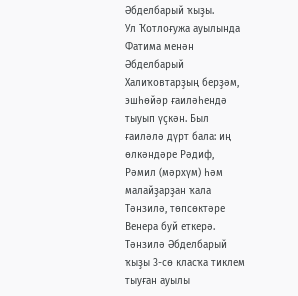Әбделбарый ҡыҙы.
Ул Ҡотлоғужа ауылында Фатима менән Әбделбарый Халиҡовтарҙың берҙәм, эшһөйәр ғаиләһендә тыуып үҫкән. Был ғаиләлә дүрт бала: иң өлкәндәре Рәдиф, Рәмил (мәрхүм) һәм малайҙарҙан ҡала Тәнзилә, төпсөктәре Венера буй еткерә. Тәнзилә Әбделбарый ҡыҙы 3-сө класҡа тиклем тыуған ауылы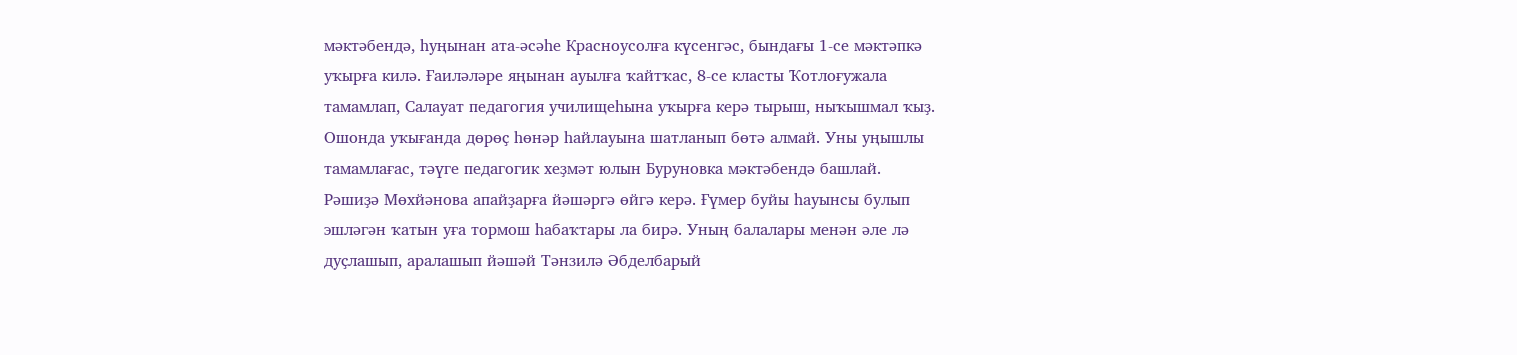мәктәбендә, һуңынан ата-әсәһе Красноусолға күсенгәс, бындағы 1-се мәктәпкә уҡырға килә. Ғаиләләре яңынан ауылға ҡайтҡас, 8-се класты Ҡотлоғужала тамамлап, Салауат педагогия училищеһына уҡырға керә тырыш, ныҡышмал ҡыҙ. Ошонда уҡығанда дөрөҫ һөнәр һайлауына шатланып бөтә алмай. Уны уңышлы тамамлағас, тәүге педагогик хеҙмәт юлын Буруновка мәктәбендә башлай. Рәшиҙә Мөхйәнова апайҙарға йәшәргә өйгә керә. Ғүмер буйы һауынсы булып эшләгән ҡатын уға тормош һабаҡтары ла бирә. Уның балалары менән әле лә дуҫлашып, аралашып йәшәй Тәнзилә Әбделбарый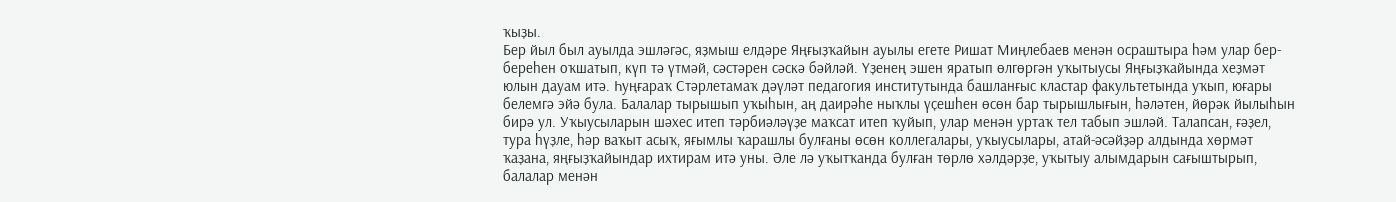ҡыҙы.
Бер йыл был ауылда эшләгәс, яҙмыш елдәре Яңғыҙҡайын ауылы егете Ришат Миңлебаев менән осраштыра һәм улар бер-береһен оҡшатып, күп тә үтмәй, сәстәрен сәскә бәйләй. Үҙенең эшен яратып өлгөргән уҡытыусы Яңғыҙҡайында хеҙмәт юлын дауам итә. Һуңғараҡ Стәрлетамаҡ дәүләт педагогия институтында башланғыс кластар факультетында уҡып, юғары белемгә эйә була. Балалар тырышып уҡыһын, аң даирәһе ныҡлы үҫешһен өсөн бар тырышлығын, һәләтен, йөрәк йылыһын бирә ул. Уҡыусыларын шәхес итеп тәрбиәләүҙе маҡсат итеп ҡуйып, улар менән уртаҡ тел табып эшләй. Талапсан, ғәҙел, тура һүҙле, һәр ваҡыт асыҡ, яғымлы ҡарашлы булғаны өсөн коллегалары, уҡыусылары, атай-әсәйҙәр алдында хөрмәт ҡаҙана, яңғыҙҡайындар ихтирам итә уны. Әле лә уҡытҡанда булған төрлө хәлдәрҙе, уҡытыу алымдарын сағыштырып, балалар менән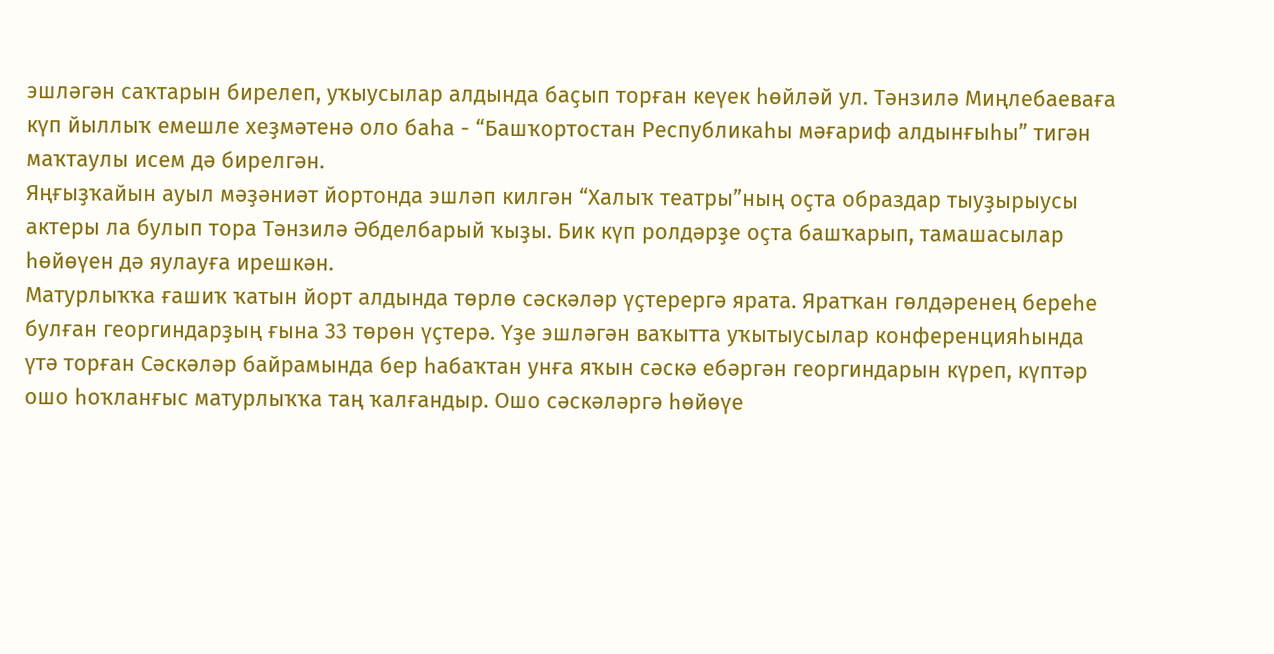эшләгән саҡтарын бирелеп, уҡыусылар алдында баҫып торған кеүек һөйләй ул. Тәнзилә Миңлебаеваға күп йыллыҡ емешле хеҙмәтенә оло баһа - “Башҡортостан Республикаһы мәғариф алдынғыһы” тигән маҡтаулы исем дә бирелгән.
Яңғыҙҡайын ауыл мәҙәниәт йортонда эшләп килгән “Халыҡ театры”ның оҫта образдар тыуҙырыусы актеры ла булып тора Тәнзилә Әбделбарый ҡыҙы. Бик күп ролдәрҙе оҫта башҡарып, тамашасылар һөйөүен дә яулауға ирешкән.
Матурлыҡҡа ғашиҡ ҡатын йорт алдында төрлө сәскәләр үҫтерергә ярата. Яратҡан гөлдәренең береһе булған георгиндарҙың ғына 33 төрөн үҫтерә. Үҙе эшләгән ваҡытта уҡытыусылар конференцияһында үтә торған Сәскәләр байрамында бер һабаҡтан унға яҡын сәскә ебәргән георгиндарын күреп, күптәр ошо һоҡланғыс матурлыҡҡа таң ҡалғандыр. Ошо сәскәләргә һөйөүе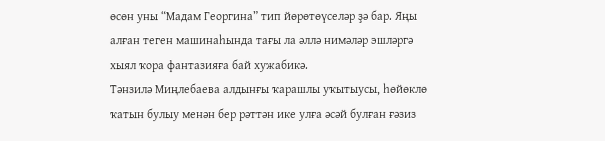өсөн уны “Мадам Георгина” тип йөрөтөүселәр ҙә бар. Яңы алған теген машинаһында тағы ла әллә нимәләр эшләргә хыял ҡора фантазияға бай хужабикә.
Тәнзилә Миңлебаева алдынғы ҡарашлы уҡытыусы, һөйөклө ҡатын булыу менән бер рәттән ике улға әсәй булған ғәзиз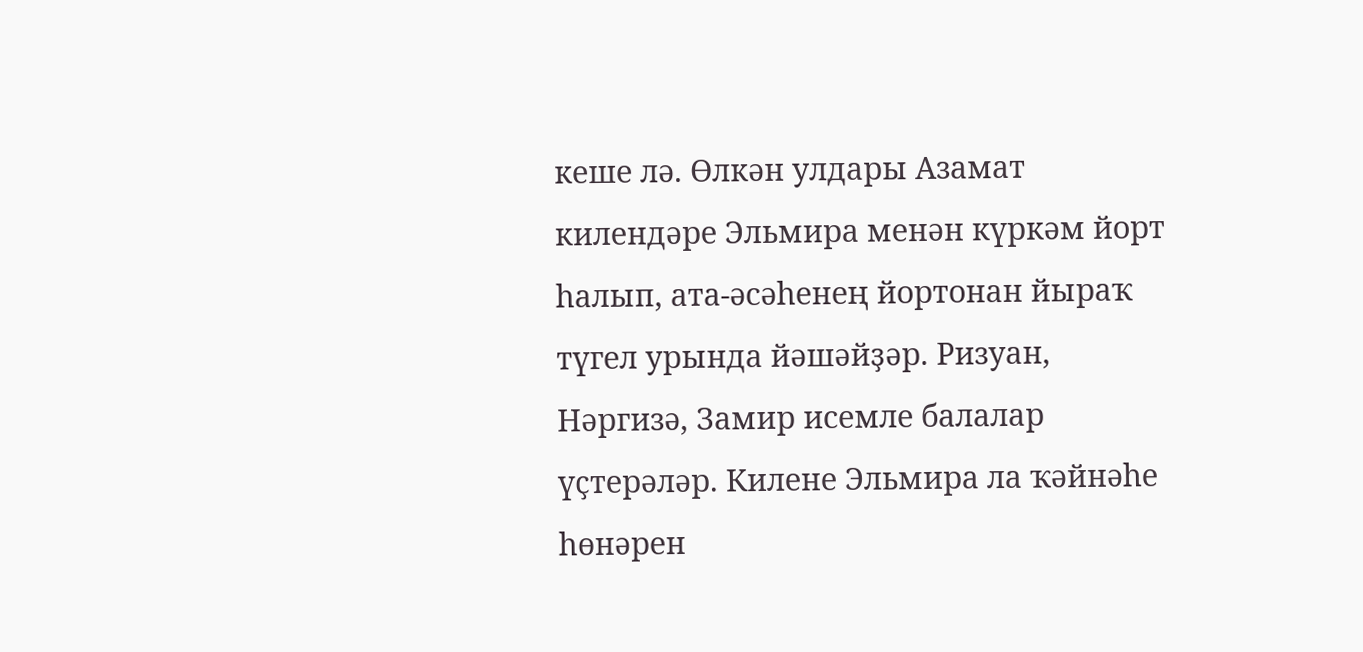кеше лә. Өлкән улдары Азамат килендәре Эльмира менән күркәм йорт һалып, ата-әсәһенең йортонан йыраҡ түгел урында йәшәйҙәр. Ризуан, Нәргизә, Замир исемле балалар үҫтерәләр. Килене Эльмира ла ҡәйнәһе һөнәрен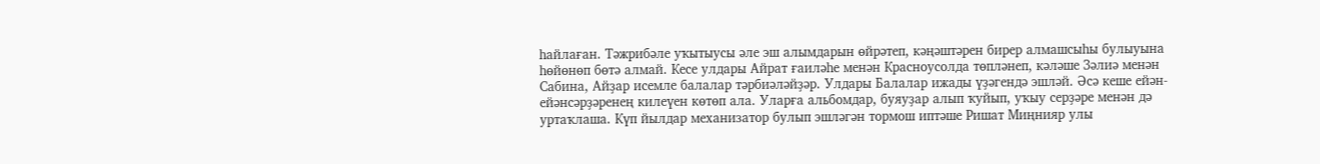һайлаған. Тәжрибәле уҡытыусы әле эш алымдарын өйрәтеп, кәңәштәрен бирер алмашсыһы булыуына һөйөнөп бөтә алмай. Кесе улдары Айрат ғаиләһе менән Красноусолда төпләнеп, кәләше Зәлиә менән Сабина, Айҙар исемле балалар тәрбиәләйҙәр. Улдары Балалар ижады үҙәгендә эшләй. Әсә кеше ейән-ейәнсәрҙәренең килеүен көтөп ала. Уларға альбомдар, буяуҙар алып ҡуйып, уҡыу серҙәре менән дә уртаҡлаша. Күп йылдар механизатор булып эшләгән тормош иптәше Ришат Миңнияр улы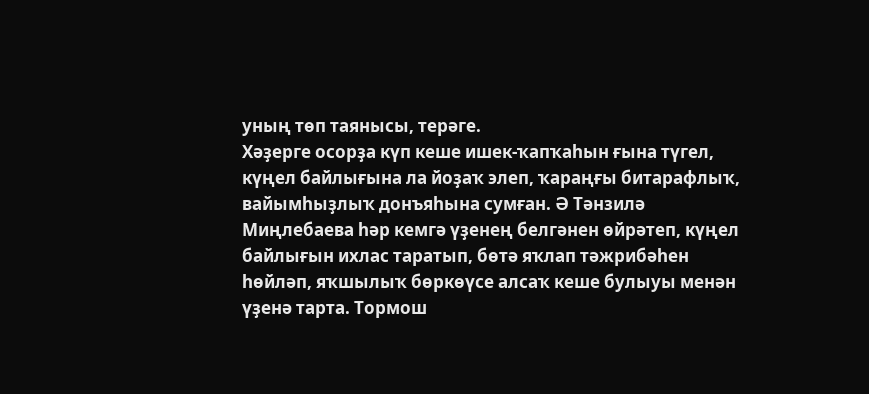уның төп таянысы, терәге.
Хәҙерге осорҙа күп кеше ишек-ҡапҡаһын ғына түгел, күңел байлығына ла йоҙаҡ элеп, ҡараңғы битарафлыҡ, вайымһыҙлыҡ донъяһына сумған. Ә Тәнзилә Миңлебаева һәр кемгә үҙенең белгәнен өйрәтеп, күңел байлығын ихлас таратып, бөтә яҡлап тәжрибәһен һөйләп, яҡшылыҡ бөркөүсе алсаҡ кеше булыуы менән үҙенә тарта. Тормош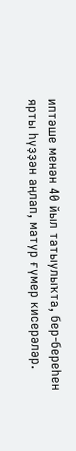иптәше менән 40 йыл татыулыҡта, бер-береһен ярты һүҙҙән аңлап, матур ғүмер кисерәләр.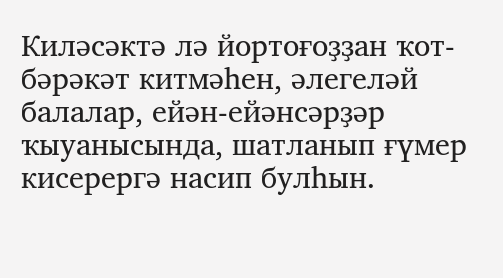Киләсәктә лә йортоғоҙҙан ҡот-бәрәкәт китмәһен, әлегеләй балалар, ейән-ейәнсәрҙәр ҡыуанысында, шатланып ғүмер кисерергә насип булһын.